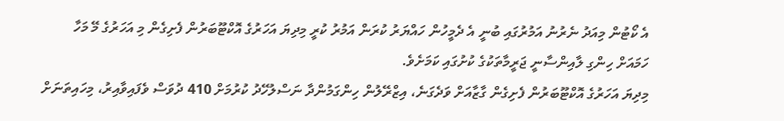އެ ކޯޓުން މިއަދު ނެރުނު އަމުރުގައި ބުނީ އެ ދެމީހުން ހައްޔަރު ކުރަން އަމުރު ކުރީ މިދިޔަ އަހަރުގެ އޮކްޓޫބަރުން ފެށިގެން މި އަހަރުގެ މޭ މަހާ ހަމައަށް ހިންގި ލާއިންސާނީ ޖަރީމާތަކުގެ ކުށުގައި ކަމަށެވެ.
މިދިޔަ އަހަރުގެ އޮކްޓޫބަރުން ފެށިގެން ގާޒާއަށް ވަދެގަނެ، އިޒްރޭލުން ހިންގަމުންދާ ނަސްލުހޭދު ކުރުމަށް 410 ދުވަސް ވެފައިވާއިރު، މިހައިތަނަށް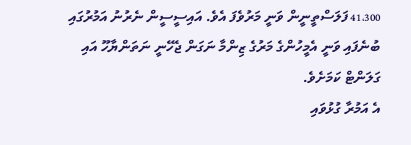41،300 ފަލަސްތީނީން ވަނީ މަރުވެފަ އެވެ. އައިސީސީން ނެރުނު އަމުރުގައި ބުނެފައި ވަނީ އެމީހުންގެ މަރުގެ ޒިންމާ ނަގަން ޖެހޭނީ ނަތަންޔާހޫ އައި ގަލަންޓް ކަމަށެވެ.
އެ އަމުރާ ގުޅުވައި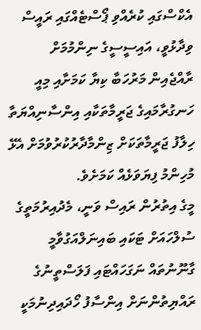އެކްސްގައި ކުރެއްވި ޕޯސްޓެއްގައި ރައީސް ވިދާޅުވީ، އައިސީސީގެ ނިންމުމަށް ރާއްޖެއިން މަރުހަބާ ކިޔާ ކަމަށާއި މިއީ ހަނގުރާމައިގެ ޖަރީމާތަކާއި އިންސާނިއްޔަތާ ހިލާފު ޖަރީމާތަކަށް ޒިންމާދާރުކުރުވުމަށް އެޅޭ މުހިންމު ފިޔަވަޅެއް ކަމަށެވެ.
މީގެ އިތުރުން ރައިސް ވަނީ، މެދުއިރުމަތީގެ ސުލްހައަށް ޓަކައި ބައިނަލްއަގުވާމީ ގާނޫނުތައް ނަގަހައްޓައި ފަލަސްތީނުގެ ރައްޔިތުންނަށް އިންސާފު ހޯދައިދިނުމަކީ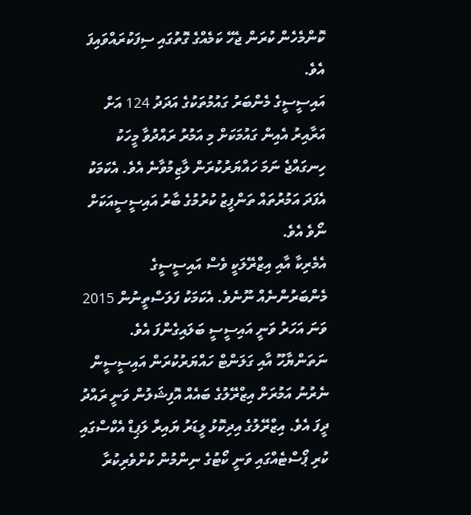ކޮންމެހެން ކުރަން ޖެހޭ ކަމެއްގެ ގޮތުގައި ސިފަކުރައްވައިފަ އެވެ.
އައިސީސީގެ މެންބަރު ގައުމުތަކުގެ އަދަދު 124 އަށް އަރާއިރު އެއިން ގައުމަކަށް މި އަމުރު ރައްދުވާ މީހަކު ހިނގައްޖެ ނަމަ ހައްޔަރުކުރަން ލާޒިމުވާނެ އެވެ. އެކަމަކު އެފަދަ އަމުރުތައް ތަންފީޒު ކުރުމުގެ ބާރު އައިސީސީއަކަށް ނޯވެ އެވެ.
އެމެރިކާ އާއި އިޒްރޭލަކީ ވެސް އައިސީސީގެ މެންބަރުންނެއް ނޫނެވެ. އެކަމަކު ފަލަސްތީނުން 2015 ވަނަ އަހަރު ވަނީ އައިސީސީ ބަލައިގެންފަ އެވެ.
ނަތަންޔާހޫ އާއި ގަލަންޓް ހައްޔަރުކުރަން އައިސީސީން ނެރުނު އަމުރަށް އިޒްރޭލުގެ ބައެއް އޮފިޝަލުން ވަނީ ރައްދު ދީފަ އެވެ. އިޒްރޭލުގެ އިދިކޮޅު ލީޑަރު ޔައިރް ލަޕިޑް އެކްސްގައި ކުރި ޕޯސްޓެއްގައި ވަނީ ކޯޓުގެ ނިންމުން ކުށްވެރިކުރާ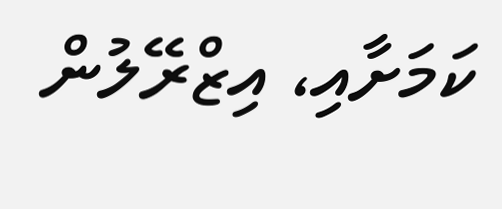ކަމަށާއި، އިޒްރޭލުން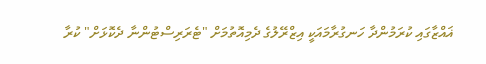ޣައްޒާގައި ކުރަމުންދާ ހަނގުރާމައަކީ އިޒްރޭލުގެ ދެމިއޮތުމަށް "ޓެރަރިސްޓުންނާ ދެކޮޅަށް" ކުރާ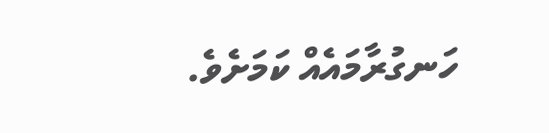ހަނގުރާމައެއް ކަމަށެވެ.